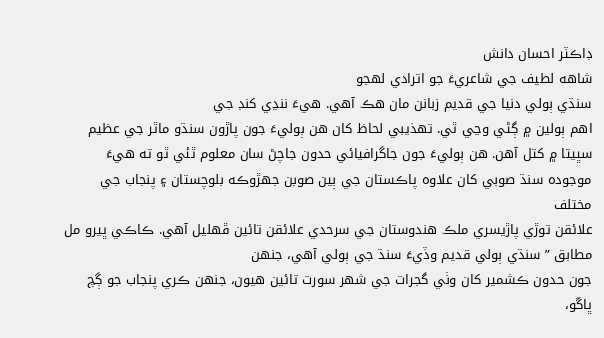ڊاڪٽر احسان دانش
شاهه لطيف جي شاعريءَ جو اترادي لھجو
سنڌي ٻولي دنيا جي قديم زبانن مان هڪ آهي. هيءَ ننڍي کنڊ جي
اهم ٻولين ۾ ڳڻي وڃي ٿي. تهذيبي لحاظ کان هن ٻوليءَ جون پاڙون سنڌو ماٿر جي عظيم
سڀيتا ۾ کتل آهن. هن ٻوليءَ جون جاگرافيائي حدون جاچڻ سان معلوم ٿئي ٿو ته هيءَ
موجوده سنڌ صوبي کان علاوه پاڪستان جي ٻين صوبن جهڙوڪه بلوچستان ۽ پنجاب جي مختلف
علائقن توڙي پاڙيسري ملڪ هندوستان جي سرحدي علائقن تائين ڦهليل آهي. ڪاڪي ڀيرو مل
مطابق ”سنڌي ٻولي قديم وڏيءَ سنڌ جي ٻولي آهي، جنهن
جون حدون ڪشمير کان وٺي گجرات جي شهر سورت تائين هيون، جنهن ڪري پنجاب جو ڳچ ڀاڱو،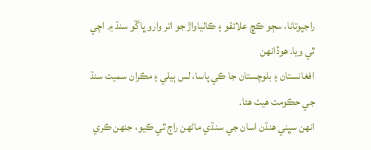راجپوتانا، سڄو ڪڇ علائقو ۽ ڪاٺياواڙ جو اتر وارو ڀاڱو سنڌ ۾ اچي ٿي ويا. هوڏانهن
افغانستان ۽ بلوچستان جا ڪي پاسا، لس ٻيلي ۽ مڪران سميت سنڌ جي حڪومت هيٺ هئا.
انهن سڀني هنڌن اسان جي سنڌي ماڻهن راڄ ٿي ڪيو، جنهن ڪري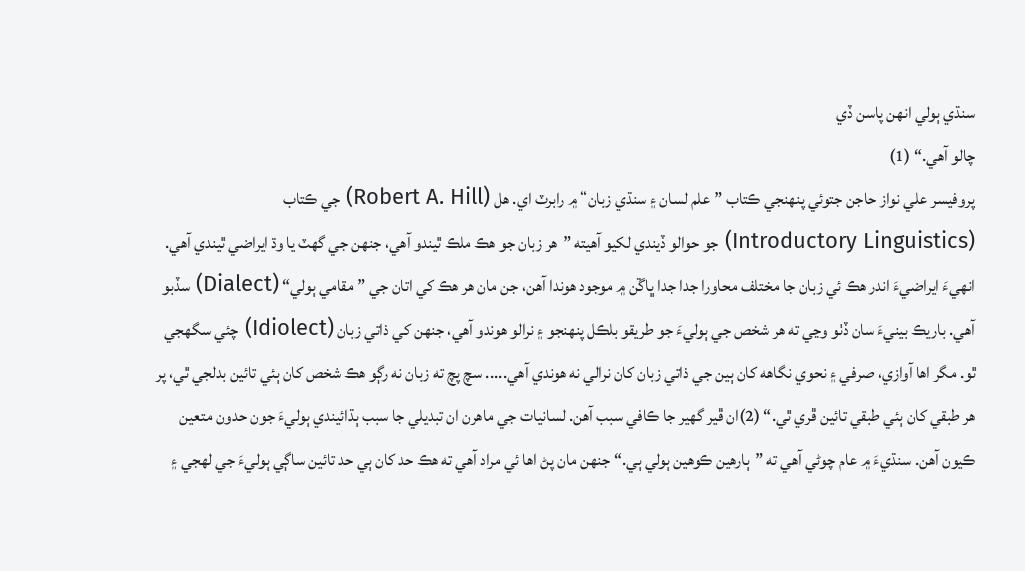سنڌي ٻولي انهن پاسن ڏي
چالو آهي.“ (1)
پروفيسر علي نواز حاجن جتوئي پنهنجي ڪتاب ”علم لسان ۽ سنڌي زبان“ ۾ رابرٽ اي. هل (Robert A. Hill) جي ڪتاب (Introductory Linguistics) جو حوالو ڏيندي لکيو آهيته ”هر زبان جو هڪ ملڪ ٿيندو آهي، جنهن جي گھٽ يا وڌ ايراضي ٿيندي آهي. انهيءَ ايراضيءَ اندر هڪ ئي زبان جا مختلف محاورا جدا جدا ڀاڱن ۾ موجود هوندا آهن، جن مان هر هڪ کي اتان جي ”مقامي ٻولي“ (Dialect) سڏبو آهي. باريڪ بينيءَ سان ڏٺو وڃي ته هر شخص جي ٻوليءَ جو طريقو بلڪل پنهنجو ۽ نرالو هوندو آهي، جنهن کي ذاتي زبان (Idiolect) چئي سگھجي ٿو. مگر اها آوازي، صرفي ۽ نحوي نگاهه کان ٻين جي ذاتي زبان کان نرالي نه هوندي آهي..... سچ پچ ته زبان نه رڳو هڪ شخص کان ٻئي تائين بدلجي ٿي، پر هر طبقي کان ٻئي طبقي تائين ڦري ٿي.“ (2)ان ڦير گھير جا ڪافي سبب آهن. لسانيات جي ماهرن ان تبديلي جا سبب ٻڌائيندي ٻوليءَ جون حدون متعين ڪيون آهن. سنڌيءَ ۾ عام چوڻي آهي ته ”ٻارهين ڪوهين ٻولي ٻي.“ جنهن مان پڻ اها ئي مراد آهي ته هڪ حد کان ٻي حد تائين ساڳي ٻوليءَ جي لهجي ۽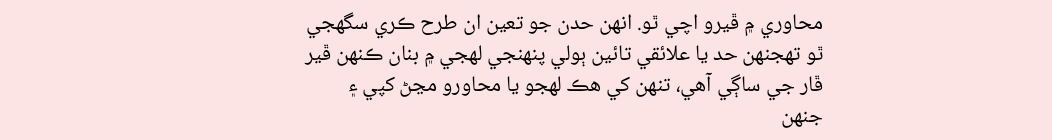محاوري ۾ ڦيرو اچي ٿو. انهن حدن جو تعين ان طرح ڪري سگھجي ٿو تهجنهن حد يا علائقي تائين ٻولي پنهنجي لهجي ۾ بنان ڪنهن ڦير ڦار جي ساڳي آهي، تنهن کي هڪ لهجو يا محاورو مڃڻ کپي ۽ جنهن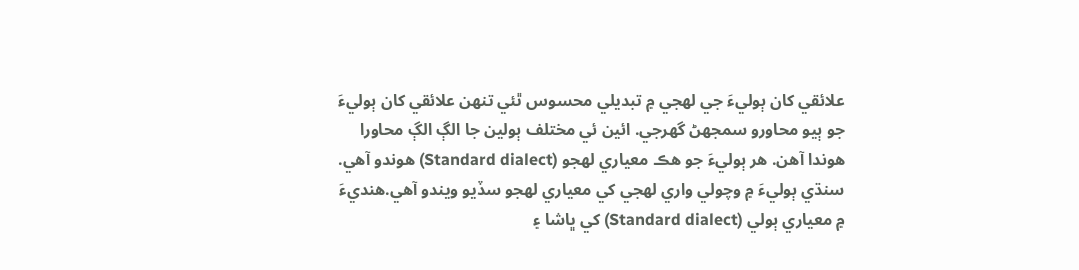علائقي کان ٻوليءَ جي لهجي ۾ تبديلي محسوس ٿئي تنهن علائقي کان ٻوليءَ جو ٻيو محاورو سمجھڻ گھرجي. ائين ئي مختلف ٻولين جا الڳ الڳ محاورا هوندا آهن. هر ٻوليءَ جو هڪ معياري لهجو (Standard dialect) هوندو آهي. سنڌي ٻوليءَ ۾ وچولي واري لهجي کي معياري لهجو سڏيو ويندو آهي.هنديءَ ۾ معياري ٻولي (Standard dialect) کي ڀاشا ۽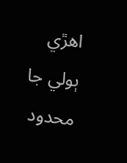اهڙي ٻولي جا محدود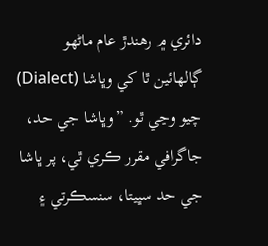دائري ۾ رهندڙ عام ماڻهو ڳالهائين ٿا کي وڀاشا (Dialect) چيو وڃي ٿو. ”وڀاشا جي حد، جاگرافي مقرر ڪري ٿي، پر ڀاشا جي حد سڀيتا، سنسڪرتي ۽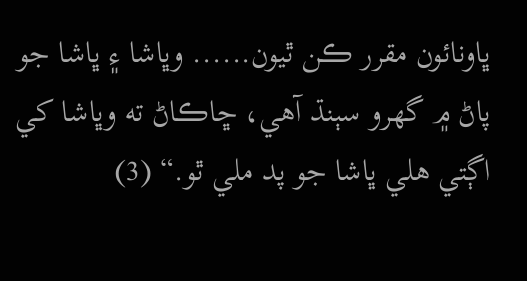ڀاونائون مقرر ڪن ٿيون...... وڀاشا ۽ ڀاشا جو پاڻ ۾ گھرو سٻنڌ آهي، ڇاڪاڻ ته وڀاشا کي اڳتي هلي ڀاشا جو پد ملي ٿو.“ (3)